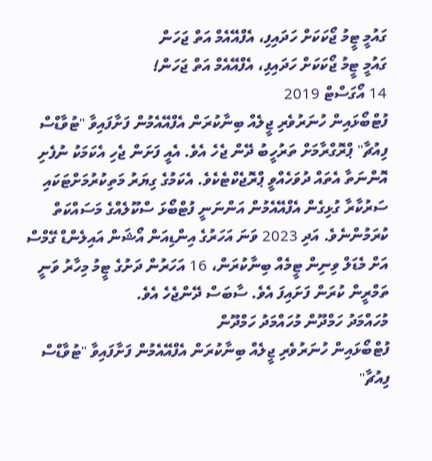ގައުމީ ޓީމު ޖޯކަކަށް ހަދައިފި، އެފްއޭއެމް އަތް ޖަހަން
ގައުމީ ޓީމު ޖޯކަކަށް ހަދައިފި، އެފްއޭއެމް އަތް ޖަހަން!
14 އޯގަސްޓް 2019
ފުޓްބޯޅައިން ހުނަރުވެރި ޖީލެއް ބިނާކުރަން އެފްއޭއެމުން ފަށާފައިވާ "ޓުވާޑްސް ފިއުޗާ" ޕްރޮގްރާމަށް ތަރުހީބު ދޭން ޖެހެ އެވެ. އެއީ ފަށަން ޖެހި އެކަމަކު ނުފެށި އޮންނަތާ އެތައް ދުވަހެއްވީ ޕްރޮޖެކްޓެކެވެ. އެކަމުގެ ގިޔަރު މަތިކުރުމަށްޓަކައި ސަރުކާރާ ގުޅިގެން އެފްއޭއެމުން އަންނަނީ ފުޓްބޯޅަ ސްކޫލެއްގެ މަސައްކަތް ކުރަމުންނެވެ. އަދި 2023 ވަނަ އަހަރުގެ އިންޑިއަން އޯޝަން އައިލެންޑް ގޭމްސް އަށް މެޑަލް ވިނިން ޓީމެއް ބިނާކުރަން، 16 އަހަރުން ދަށުގެ ޓީމު މިހާރު ވަނީ ތަމްރީން ކުރަން ފަށައިފަ އެވެ. ސާބަސް ދޭންޖެހެ އެވެ.
މުހައްމަދު ހަމްދޫން މުހައްމަދު ހަމްދޫން
ފުޓްބޯޅައިން ހުނަރުވެރި ޖީލެއް ބިނާކުރަން އެފްއޭއެމުން ފަށާފައިވާ "ޓުވާޑްސް ފިއުޗާ"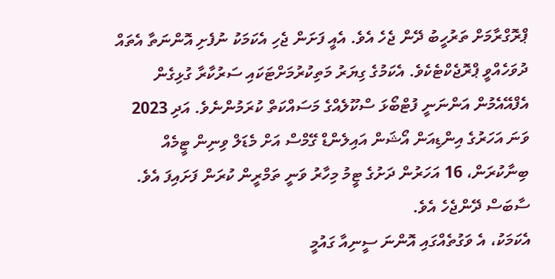ޕްރޮގްރާމަށް ތަރުހީބު ދޭން ޖެހެ އެވެ. އެއީ ފަށަން ޖެހި އެކަމަކު ނުފެށި އޮންނަތާ އެތައް ދުވަހެއްވީ ޕްރޮޖެކްޓެކެވެ. އެކަމުގެ ގިޔަރު މަތިކުރުމަށްޓަކައި ސަރުކާރާ ގުޅިގެން އެފްއޭއެމުން އަންނަނީ ފުޓްބޯޅަ ސްކޫލެއްގެ މަސައްކަތް ކުރަމުންނެވެ. އަދި 2023 ވަނަ އަހަރުގެ އިންޑިއަން އޯޝަން އައިލެންޑް ގޭމްސް އަށް މެޑަލް ވިނިން ޓީމެއް ބިނާކުރަން، 16 އަހަރުން ދަށުގެ ޓީމު މިހާރު ވަނީ ތަމްރީން ކުރަން ފަށައިފަ އެވެ. ސާބަސް ދޭންޖެހެ އެވެ.
އެކަމަކު، އެ ވަގުތެއްގައި އޮންނަ ސީނިއާ ގައުމީ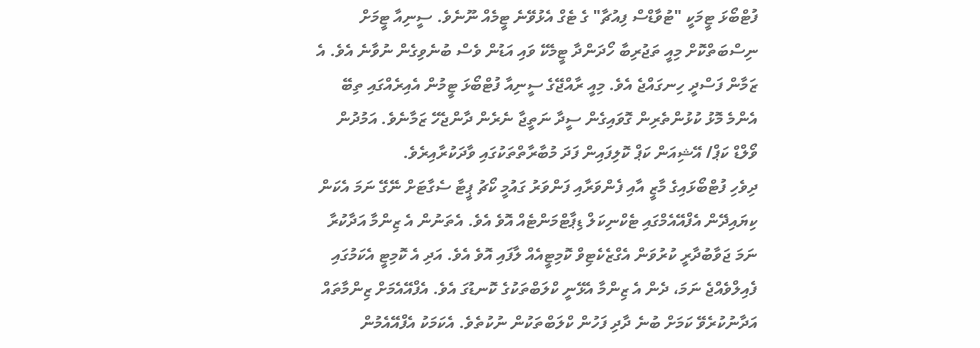ފުޓްބޯޅަ ޓީމަކީ "ޓުވާޑްސް ފިއުޗާ" ގެ ޓެގް އެޅުވޭނެ ޓީމެއް ނޫނެވެ. ސީނިއާ ޓީމަށް ނިސްބަތްކޮށް މިއީ ތަޖުރިބާ ހޯދަންދާ ޓީމެކޭ ވައި އަޑުން ވެސް ބުނެވިގެން ނުވާނެ އެވެ. އެ ޒަމާން ފަސްދީ ހިނގައްޖެ އެވެ. މިއީ ރާއްޖޭގެ ސީނިއާ ފުޓްބޯޅަ ޓީމުން އެއިރެއްގައި ތިބޭ އެންމެ މޮޅު ކުޅުންތެރިން ގޮވައިގެން ސީދާ ނަތީޖާ ނެރެން ދާންޖެހޭ ޒަމާނެވެ. އަމުދުން ވޯލްޑް ކަޕް/ އޭޝިއަން ކަޕް ކޮލިފައިން ފަދަ މުބާރާތްތަކުގައި ވާދަކުރާއިރެވެ.
ދިވެހި ފުޓްބޯޅައިގެ މާޒީ އާއި ފެންވަރާއި ފަންވަރު ގައުމީ ކޯޗު ޕީޓާ ސެގާޓަށް ނޭގޭ ނަމަ އެކަން ކިޔައިދޭން އެފްއޭއެމްގައި ޓެކްނިކަލް ޑިޕާޓްމަންޓެއް އޮވެ އެވެ. އެތަނުން އެ ޒިންމާ އަދާކުރާ ނަމަ ޖަވާބުދާރީ ކުރުވަން އެގްޒެކެޓިވް ކޮމިޓީއެއް ލާފައި އޮވެ އެވެ. އަދި އެ ކޮމިޓީ އެކަމުގައި ފެއިލްވެއްޖެ ނަމަ، ދެން އެ ޒިންމާ އެޅޭނީ ކްލަބްތަކުގެ ކޮނޑުގަ އެވެ. އެފްއޭއެމަށް ޒިންމާތައް އަދާނުކުރެވޭ ކަމަށް ބުނެ ދާދި ފަހުން ކްލަބްތަކުން ނުކުތެވެ. އެކަމަކު އެފްއޭއެމުން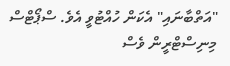"އަތްބާނައި" އެކަން ހުއްޓުވީ އެވެ. ސްޕޯޓްސް މިނިސްޓްރީން ވެސް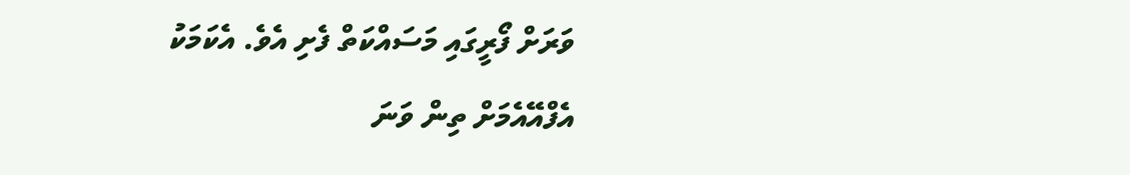ވަރަށް ފޯރީގައި މަސައްކަތް ފެށި އެވެ. އެކަމަކު އެފްއޭއެމަށް ތިން ވަނަ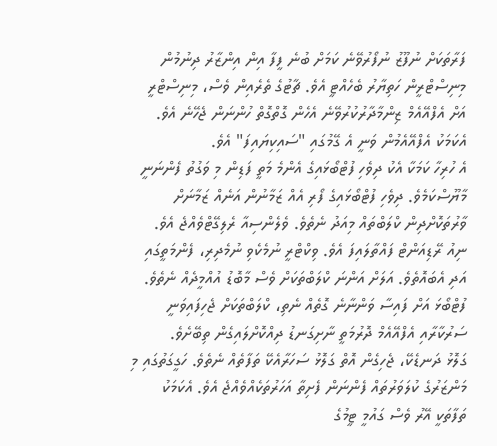ފަރާތަކަށް ނުފޫޒު ނުފޯރުވޭނެ ކަމަށް ބުނެ ފީފާ އިން އިންޒާރު ދިނުމުން މިނިސްޓްރީން ހަތިޔާރު ބެހެއްޓީ އެވެ. ޗާޓުގެ ތެރެއިން ވެސް، މިނިސްޓްރީ އަށް އެފްއޭއެމް ޒިންމާދާރުކުރުވޭނެ އެހެން ގޮތްގޮތް ހުންނަން ޖެހޭނެ އެވެ. އެކަމަކު އެފްއޭއެމުން ވަނީ އެ ގޭމުގައި "ސައިކިޔައިފަ" އެވެ.
އެ ހުރިހާ ކަމަކާ އެކު ދިވެހި ފުޓްބޯޅައިގެ އެންމެ މަތީ ފަޑިން މި ވަގުތު ފެންނަނީ މާޔޫސްކަމެވެ. ދިވެހި ފުޓްބޯޅައިގެ ފޯރި އެއް ޒަމާނުން އަނެއް ޒަމާނަށް ވާރުތަކޮށްދިން ކްލަބްތައް މިއަދު ނެތެވެ. ވެލެންސިއާ ރެލިގޭޓްވެއްޖެ އެވެ. ނިއު ރޭޑިއަންޓް ފައްތާލައިފަ އެވެ. ވިކްޓްރީ ނުމެކެވި ނުމެދިރި، ފެންމަތީގައި އަދި އެބައޮތެވެ. އަލަށް އަންނަ ކްލަބްތަކަށް ވެސް މާބޮޑު އުއްމީދެއް ނެތެވެ. ފުޓްބޯޅަ އަށް ފައިސާ ވަންނާނެ ގޮތެއް ނެތި، ކްލަބްތަކަށް ޖެހިފައިވަނީ ސަރުކާރާއި އެފްއޭއެމް ދޮރުމަތީ ނާށިގަނޑު ދިއްކޮށްލައިގެން ތިބޭށެވެ.
ގަލޮޅު ދަނޑެކޭ، ޖެހިގެން އޮތް ގަލޮޅު ސަހަރާއެކޭ ތަފާތެއް ނެތެވެ. ހަގީގަތުގައި މި މަންޒަރުގެ ކުލަވަރުތައް ފެންނަން ފެށިތާ އަހަރުތަކެއްވެއްޖެ އެވެ. އެކަމަކު ތަފާތަކީ އޭރު ވެސް ގައުމީ ޓީމުގެ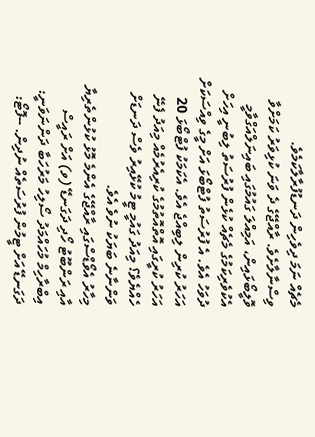މެޗެއް ނަމަ ދިވެހިން ދަނޑުފުރާލާކަމެވެ. ވިސްނާލާށެވެ. ރާއްޖޭގެ ދެ ވަނަ ކުޅިވަރު ކަމަށްވާ ވޮލީބޯޅައިން، އަމިއްލަ ގައުމުގައި ބައިނަލްއަގްވާމީ އެކުވެރިކަމުގެ މެޗެއް ކުޅެން ފުރުސަތު ލިބުނީ އިހަށް ދުވަހު އެވެ. އެ ފުރުސަތު ފުޓްބޯޅަ އަށް މީގެ ވިއްސަކަށް އަހަރު ކުރިން ލިބިއްޖެ އެވެ. އެކަމަކު ފުޓްބޯޅަ 20 އަހަރު ކުރީގައި އޮތްއޮތުމުގެ ކުރިއެރުމެއް މިއަދު ފެނޭ ހެއްޔެވެ؟ މިއަދު ގައުމީ ޓީމު ކުޅޭއިރު ވެސް ދަނޑަށް ވަންނާނެ ބަޔަކު ނުވެ އެވެ.
މިހާރު އެވޯޑްސްގައި ރާއްޖޭގެ އެންމެ މޮޅު ކުޅުންތެރިޔާ އާއި ރަންބޫޓު ހޯދި ދަގަނޑޭ (ވ) އަށް ރައީސް އިބްރާހިމް މުހައްމަދު ސޯލިހު މަރުހަބާ ދަންނަވަނީ: ދަގަނޑޭ އަށް ޓީމުން ފުރުސަތެއް ނުދިން. --ފޮޓޯ: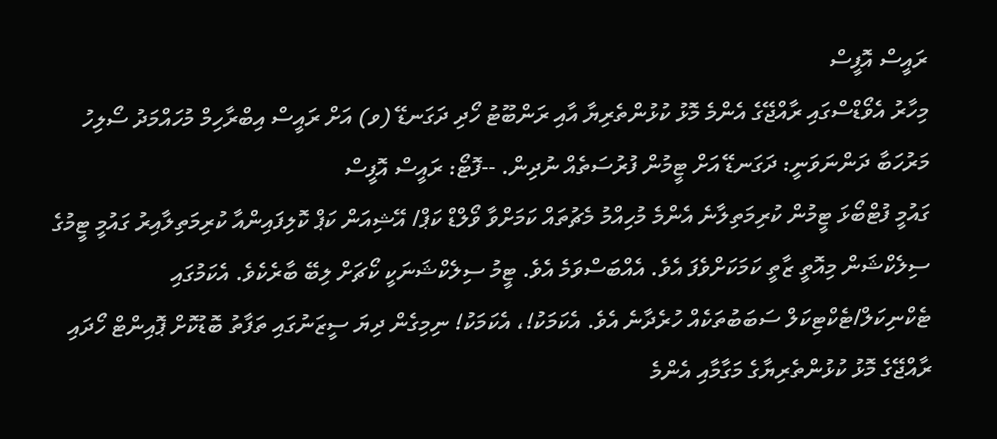ރައީސް އޮފީސް
މިހާރު އެވޯޑްސްގައި ރާއްޖޭގެ އެންމެ މޮޅު ކުޅުންތެރިޔާ އާއި ރަންބޫޓު ހޯދި ދަގަނޑޭ (ވ) އަށް ރައީސް އިބްރާހިމް މުހައްމަދު ސޯލިހު މަރުހަބާ ދަންނަވަނީ: ދަގަނޑޭ އަށް ޓީމުން ފުރުސަތެއް ނުދިން. --ފޮޓޯ: ރައީސް އޮފީސް
ގައުމީ ފުޓްބޯޅަ ޓީމުން ކުރިމަތިލާނެ އެންމެ މުހިއްމު މެޗުތައް ކަމަށްވާ ވޯލްޑް ކަޕް/ އޭޝިއަން ކަޕް ކޮލިފައިންއާ ކުރިމަތިލާއިރު ގައުމީ ޓީމުގެ ސިލެކްޝަން މިއޮތީ ޒާތީ ކަމަކަށްވެފަ އެވެ. އެއްބަސްވަމެ އެވެ. ޓީމު ސިލެކްޝަނަކީ ކޯޗަށް ލިބޭ ބާރެކެވެ. އެކަމުގައި ޓެކްނިކަލް/ޓެކްޓިކަލް ސަބަބުތަކެއް ހުރެދާނެ އެވެ. އެކަމަކު!، އެކަމަކު! ނިމިގެން ދިޔަ ސީޒަނުގައި ތަފާތު ބޮޑުކޮށް ޕޮއިންޓް ހޯދައި ރާއްޖޭގެ މޮޅު ކުޅުންތެރިޔާގެ މަގާމާއި އެންމެ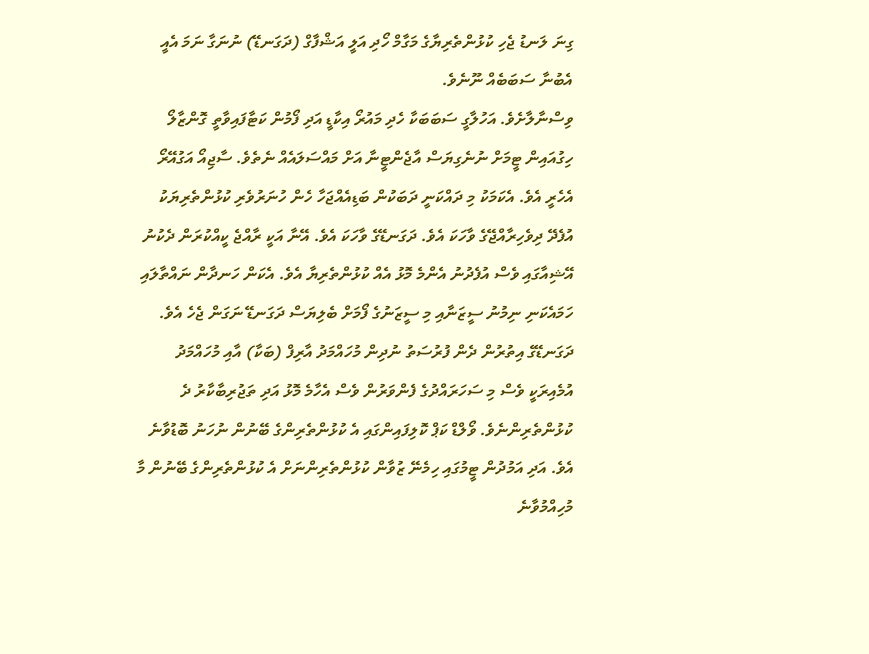ގިނަ ލަނޑު ޖެހި ކުޅުންތެރިޔާގެ މަގާމް ހޯދި އަލީ އަޝްފާގް (ދަގަނޑޭ) ނުނަގާ ނަމަ އެއީ އެބުނާ ސަބަބެއް ނޫނެވެ.
ވިސްނާލާށެވެ. އަހުލާގީ ސަބަބަކާ ހެދި މައުރޯ އިކާޑީ އަދި ފޯމުން ކަޓާފައިވާތީ ގޮންޒާލޯ ހިގުއައިން ޓީމަށް ނުނެގިޔަސް އާޖެންޓީނާ އަށް މައްސަލައެއް ނެތެވެ. ސާޖިއޯ އަގުއޭރޯ އެހެރީ އެވެ. އެކަމަކު މި ދައްކަނީ ދަބަކުން ބަޑިއެއްޖަހާ ހެން ހުނަރުވެރި ކުޅުންތެރިޔަކު އުފެދޭ ދިވެހިރާއްޖޭގެ ވާހަކަ އެވެ. ދަގަނޑޭގެ ވާހަކަ އެވެ. އޭނާ އަކީ ރާއްޖެ ކީއްކުރަން ދެކުނު އޭޝިއާގައި ވެސް އުފެދުނު އެންމެ މޮޅު އެއް ކުޅުންތެރިޔާ އެވެ. އެކަން ހަނދާން ނައްތާލައި ހަމައެކަނި ނިމުނު ސީޒަނާއި މި ސީޒަނުގެ ފޯމަށް ބެލިޔަސް ދަގަނޑޭ ނަގަން ޖެހެ އެވެ. ދަގަނޑޭގެ އިތުރުން ދެން ފުރުސަތު ނުދިން މުހައްމަދު އާރިފް (ބަކާ) އާއި މުހައްމަދު އުމެއިރަކީ ވެސް މި ސަހަރައްދުގެ ފެންވަރުން ވެސް އެހާމެ މޮޅު އަދި ތަޖުރިބާކާރު ދެ ކުޅުންތެރިންނެވެ. ވޯލްޑް ކަޕް ކޮލިފައިންގައި އެ ކުޅުންތެރިންގެ ބޭނުން ނުހަނު ބޮޑުވާނެ އެވެ. އަދި އަމުދުން ޓީމުގައި ހިމެނޭ ޒުވާން ކުޅުންތެރިންނަށް އެ ކުޅުންތެރިންގެ ބޭނުން މާ މުހިއްމުވާނެ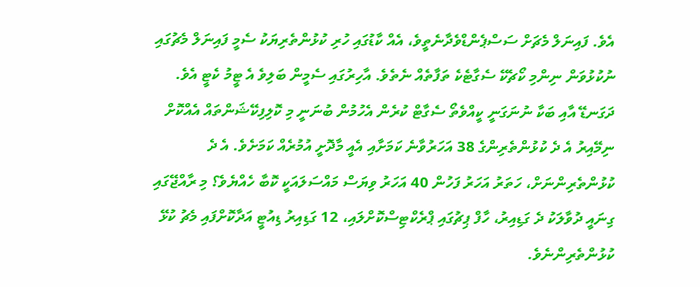އެވެ. ފައިނަލް މެޗަށް ސަސްޕެންޑްވެދާނެތީވެ، އެއް ކާޑުގައި ހުރި ކުޅުންތެރިޔަކު ސެމީ ފައިނަލް މެޗުގައި ނުކުޅުވަން ނިންމި ކޯޗެކޭ ސެގާޓެކެ ތަފާތެއް ނެތެވެ. އާހިރުގައި ސެމީން ބަލިވެ އެ ޓީމު ކެޓީ އެވެ.
ދަގަނޑޭ އާއި ބަކާ ނުނަގަނީ ކީއްވެތޯ ސެގާޓް ކުރެން އެހުމުން ބުނަނީ މި ކޮލިފިކޭޝަންތައް އެއްކޮށް ނިމޭއިރު އެ ދެ ކުޅުންތެރިންގެ 38 އަހަރުވާނެ ކަމަށާއި އެއީ މާދޮށީ އުމުރެއް ކަމަށެވެ. އެ ދެ ކުޅުންތެރިންނަށް، ހަތަރު އަހަރު ފަހުން 40 އަހަރު ވިޔަސް މައްސަލައަކީ ކޮބާ ހެއްޔެވެ؟ މި ރާއްޖޭގައި ގިނައީ ދުވާލަކު ދެ ގަޑިއިރު، ހާފް ޕިޗުގައި ޕްރެކްޓިސްކޮށްލައި، 12 ގަޑިއިރު ޑިއުޓީ އަދާކޮށްފައި މެޗު ކުޅޭ ކުޅުންތެރިންނެވެ.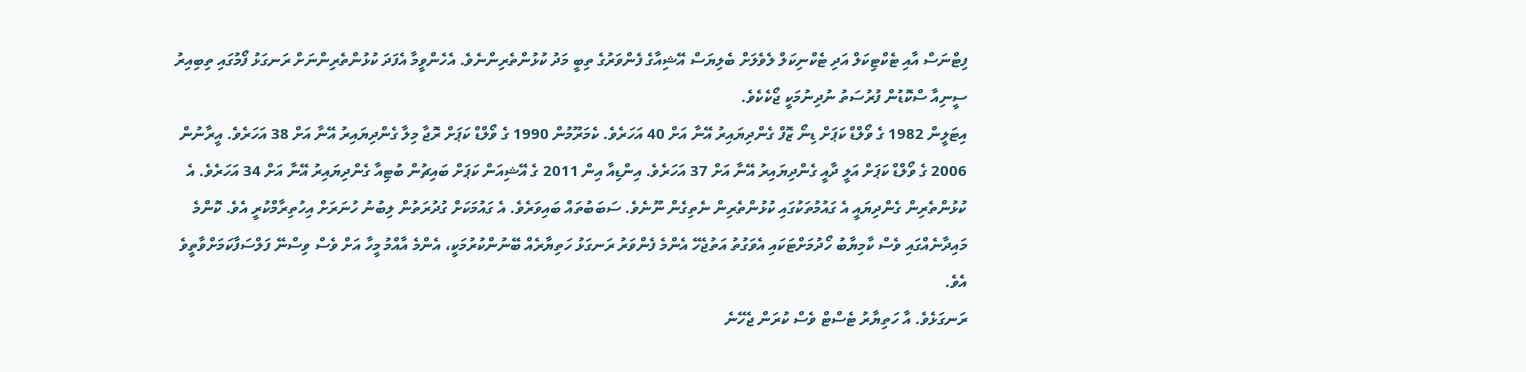ފިޓްނަސް އާއި ޓެކްޓިކަލް އަދި ޓެކްނިކަލް ލެވެލަށް ބެލިޔަސް އޭޝިއާގެ ފެންވަރުގެ ތިބީ މަދު ކުޅުންތެރިންނެވެ. އެހެންވީމާ އެފަދަ ކުޅުންތެރިންނަށް ރަނގަޅު ފޯމުގައި ތިބިއިރު ސީނިއާ ސްކޮޑުން ފުރުސަތު ނުދިނުމަކީ ޖޯކެކެވެ.
އިޓަލީން 1982 ގެ ވޯލްޑް ކަޕަށް ޑިނޯ ޒޮފް ގެންދިޔައިރު އޭނާ އަށް 40 އަހަރެވެ. ކެމަރޫމުން 1990 ގެ ވޯލްޑް ކަޕަށް ރޮޖާ މިލާ ގެންދިޔައިރު އޭނާ އަށް 38 އަހަރެވެ. އީރާނުން 2006 ގެ ވޯލްޑް ކަޕަށް އަލީ ދާއީ ގެންދިޔައިރު އޭނާ އަށް 37 އަހަރެވެ. އިންޑިއާ އިން 2011 ގެ އޭޝިއަން ކަޕަށް ބައިޗުން ބުޓިއާ ގެންދިޔައިރު އޭނާ އަށް 34 އަހަރެވެ. އެ ކުޅުންތެރިން ގެންދިޔައީ އެ ގައުމުތަކުގައި ކުޅުންތެރިން ނެތިގެން ނޫނެވެ. ސަބަބުތައް ބައިވަރެވެ. އެ ގައުމަކަށް ގުދުރަތުން ލިބުނު ހުނަރަށް އިހުތިރާމްކުރީ އެވެ. ކޮންމެ މައިދާނެއްގައި ވެސް ކާމިޔާބު ހޯދުމަށްޓަކައި އެވަގުތު އަތުޖެހޭ އެންމެ ފެންވަރު ރަނގަޅު ހަތިޔާރެއް ބޭނުންކުރުމަކީ، އެންމެ އާއްމު މީހާ އަށް ވެސް ވިސްނޭ ފަލްސަފާކަމަށްވާތީވެ އެވެ.
ރަނގަޅެވެ. އާ ހަތިޔާރު ޓެސްޓް ވެސް ކުރަން ޖެހޭނެ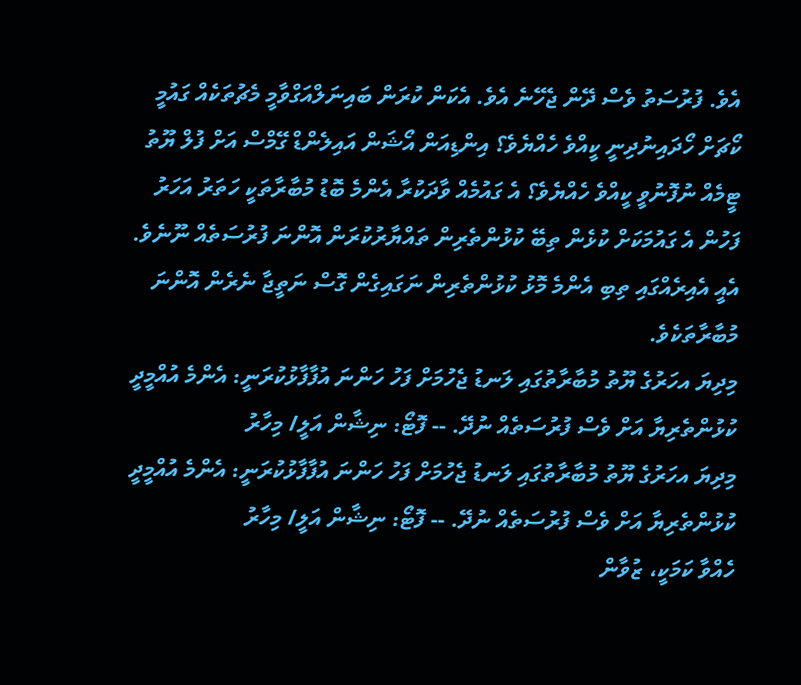އެވެ. ފުރުސަތު ވެސް ދޭން ޖެހޭނެ އެވެ. އެކަން ކުރަން ބައިނަލްއަގްވާމީ މެޗުތަކެއް ގައުމީ ކޯޗަށް ހޯދައިނުދިނީ ކީއްވެ ހެއްޔެވެ؟ އިންޑިއަން އޯޝަން އައިލެންޑް ގޭމްސް އަށް ފުލް ޔޫތު ޓީމެއް ނުފޮނުވީ ކީއްވެ ހެއްޔެވެ؟ އެ ގައުމެއް ވާދަކުރާ އެންމެ ބޮޑު މުބާރާތަކީ ހަތަރު އަހަރު ފަހުން އެ ގައުމަކަށް ކުޅެން ތިބޭ ކުޅުންތެރިން ތައްޔާރުކުރަން އޮންނަ ފުރުސަތެއް ނޫނެވެ. އެއީ އެއިރެއްގައި ތިބި އެންމެ މޮޅު ކުޅުންތެރިން ނަގައިގެން ގޮސް ނަތީޖާ ނެރެން އޮންނަ މުބާރާތަކެވެ.
މިދިޔަ އހަރުގެ ޔޫތު މުބާރާތުގައި ލަނޑު ޖެހުމަށް ފަހު ހަންނަ އުފާފާޅުކުރަނީ: އެންމެ އުއްމީދީ ކުޅުންތެރިޔާ އަށް ވެސް ފުރުސަތެއް ނުދޭ. -- ފޮޓޯ: ނިޝާން އަލީ/ މިހާރު
މިދިޔަ އހަރުގެ ޔޫތު މުބާރާތުގައި ލަނޑު ޖެހުމަށް ފަހު ހަންނަ އުފާފާޅުކުރަނީ: އެންމެ އުއްމީދީ ކުޅުންތެރިޔާ އަށް ވެސް ފުރުސަތެއް ނުދޭ. -- ފޮޓޯ: ނިޝާން އަލީ/ މިހާރު
ހެއްވާ ކަމަކީ، ޒުވާން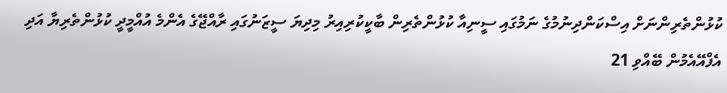ކުޅުންތެރިންނަށް އިސްކަންދިނުމުގެ ނަމުގައި ސީނިއާ ކުޅުންތެރިން ބާކީކުރިއިރު މިދިޔަ ސީޒަނުގައި ރާއްޖޭގެ އެންމެ އުއްމީދީ ކުޅުންތެރިޔާ އަދި އެފްއޭއެމުން ބޭއްވި 21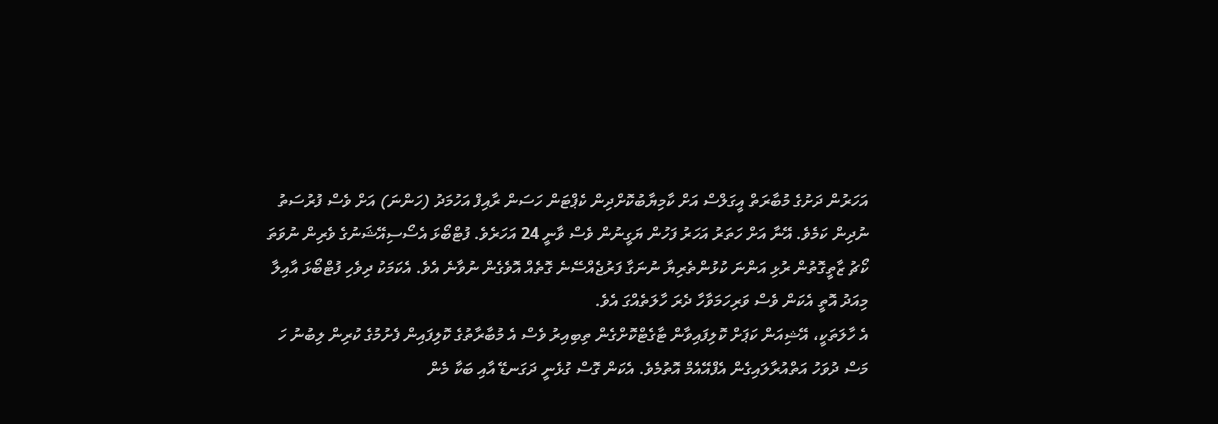އަހަރުން ދަށުގެ މުބާރަތް އީގަލްސް އަށް ކާމިޔާބުކޮށްދިން ކެޕްޓަން ހަސަން ރާއިފް އަހުމަދު (ހަންނަ) އަށް ވެސް ފުރުސަތު ނުދިން ކަމެވެ. އޭނާ އަށް ހަތަރު އަހަރު ފަހުން ޔަގީނުން ވެސް ވާނީ 24 އަހަރެވެ. ފުޓްބޯޅަ އެސޯސިއޭޝަނުގެ ވެރިން ނުވަތަ ކޯޗު ޒާތީގޮތުން ރުޅި އަންނަ ކުޅުންތެރިޔާ ނުނަގާ ފަރުޖެއްސޭނެ ގޮތެއް އޮވެގެން ނުވާނެ އެވެ. އެކަމަކު ދިވެހި ފުޓްބޯޅަ އާއިލާ މިއަދު އޮތީ އެކަން ވެސް ވަރިހަމަވާހާ ދެރަ ހާލަތެއްގަ އެވެ.
އެ ހާލަތަކީ، އޭޝިއަން ކަޕަށް ކޮލިފައިވާން ޓާގެޓްކޮށްގެން ތިބިއިރު ވެސް އެ މުބާރާތުގެ ކޮލިފައިން ފެށުމުގެ ކުރިން ލިބުނު ހަ މަސް ދުވަހު އަތްއުރާލައިގެން އެފްއޭއެމް އޮތުމެވެ. އެކަން ގޮސް ގުޅެނީ ދަގަނޑޭ އާއި ބަކާ މެން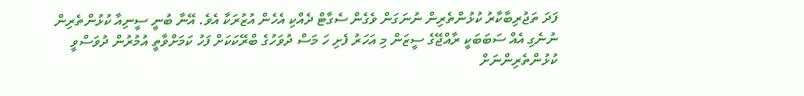ފަދަ ތަޖުރިބާކާރު ކުޅުންތެރިން ނުނަގަން ވެގެން ސެގާޓް ދެއްކި އެހެން އުޒުރަކާ އެވެ. އޭނާ ބުނީ ސީނިއާ ކުޅުންތެރިން ނުނެގި އެއް ސަބަބަކީ ރާއްޖޭގެ ސީޒަން މި އަހަރު ފެށި ހަ މަސް ދުވަހުގެ ބްރޭކަކަށް ފަހު ކަމަށްވާތީ އުމުރުން ދުވަސްވީ ކުޅުންތެރިންނަށް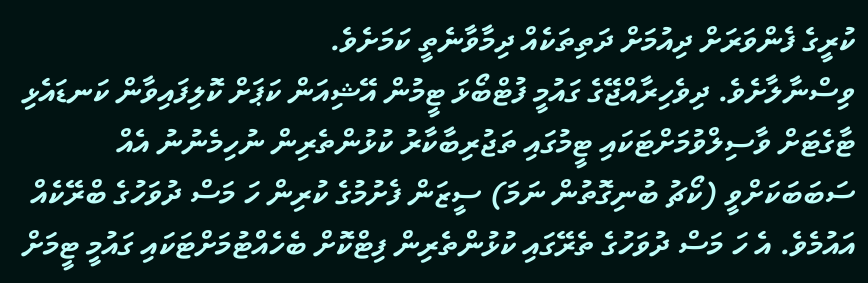ކުރީގެ ފެންވަރަށް ދިއުމަށް ދަތިތަކެއް ދިމާވާނެތީ ކަމަށެވެ.
ވިސްނާލާށެވެ. ދިވެހިރާއްޖޭގެ ގައުމީ ފުޓްބޯޅަ ޓީމުން އޭޝިއަން ކަޕަށް ކޮލިފައިވާން ކަނޑައެޅި ޓާގެޓަށް ވާސިލްވުމަށްޓަކައި ޓީމުގައި ތަޖުރިބާކާރު ކުޅުންތެރިން ނުހިމެނުނު އެއް ސަބަބަކަށްވީ (ކޯޗު ބުނިގޮތުން ނަމަ) ސީޒަން ފެށުމުގެ ކުރިން ހަ މަސް ދުވަހުގެ ބްރޭކެއް އައުމެވެ. އެ ހަ މަސް ދުވަހުގެ ތެރޭގައި ކުޅުންތެރިން ފިޓްކޮށް ބެހެއްޓުމަށްޓަކައި ގައުމީ ޓީމަށް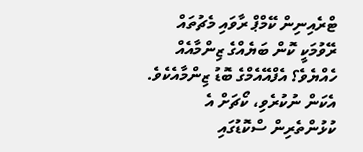ޓްރެއިނިން ކޭމްޕް ރާވައި މެޗުތައް ރޭވުމަކީ ކޮން ބަޔެއްގެ ޒިންމާއެއް ހެއްޔެވެ؟ އެފްއޭއެމްގެ ބޮޑު ޒިންމާއެކެވެ. އެކަން ނުކުރެވި، ކޯޗަށް އެ ކުޅުންތެރިން ސްކޮޑުގައި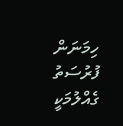ހިމަނަން ފުރުސަތު ގެއްލުމަކީ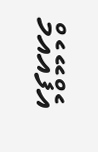އެފްއޭއެމް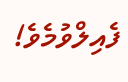ފެއިލްވުމެވެ!